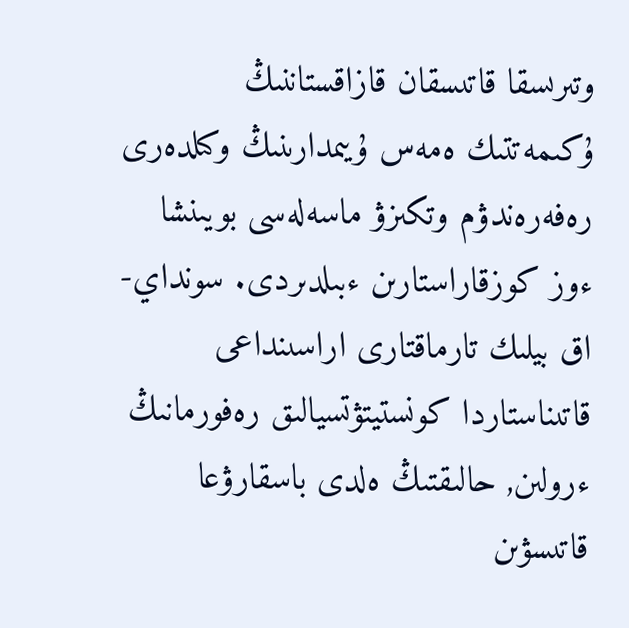وتىرىسقا قاتىسقان قازاقستاننىڭ ۇكىمەتتىك ەمەس ۇيىمدارىنىڭ وكىلدەرى رەفەرەندۋم وتكىزۋ ماسەلەسى بويىنشا ءوز كوزقاراستارىن ءبىلدىردى. سونداي-اق بيلىك تارماقتارى اراسىنداعى قاتىناستاردا كونستيتۋتسيالىق رەفورمانىڭ ءرولىن, حالىقتىڭ ەلدى باسقارۋعا قاتىسۋىن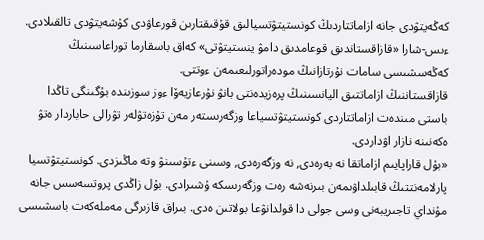كەڭەيتۋدى جانە ازاماتتاردىڭ كونستيتۋتسيالىق قۇقىقتارىن قورعاۋدى كۇشەيتۋدى تالقىلادى. ءىس-شارا «قازاقستاندىق قوعامدىق دامۋ ينستيتۋتى» كەاق باسقارما توراعاسىنىڭ كەڭەسشىسى سامات نۇرتازانىڭ مودەراتورلىعىمەن ءوتتى.
قازاقستاننىڭ ازاماتتىق اليانسىنىڭ پرەزيدەنتى بانۋ نۇرعازيەۆا ءوز سوزىندە بۇگىنگى تاڭدا باستى مىندەت ازاماتتاردى كونستيتۋتسياعا وزگەرىستەر مەن تۇزەتۋلەر تۋرالى حاباردار ەتۋ ەكەنىنە نازار اۋداردى.
«بۇل قاراپايىم ازاماتقا نە بەرەدى, نە وزگەرەدى, وسىنى ءتۇسىنۋ وتە ماڭىزدى. كونستيتۋتسيا پارلامەنتتىڭ قابىلداۋىمەن بىرنەشە رەت وزگەرىسكە ۇشىرادى. بۇل زاڭدى پروتسەسس جانە مۇنداي تاجىريبەنى وسى جولى دا قولدانۋعا بولاتىن ەدى. بىراق قازىرگى مەملەكەت باسشىسى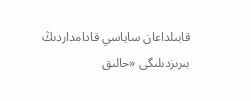قابىلداعان ساياسي قادامداردىڭ بىرىزدىلىگى «حالىق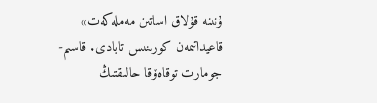ۇنىنە قۇلاق اساتىن مەملەكەت» قاعيداتىمەن كورىنىس تابادى. قاسىم-جومارت توقاەۆقا حالىقتىڭ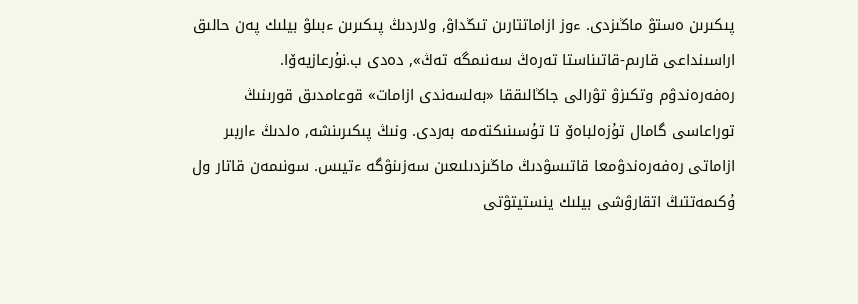پىكىرىن ەستۋ ماڭىزدى. ءوز ازاماتتارىن تىڭداۋ, ولاردىڭ پىكىرىن ءبىلۋ بيلىك پەن حالىق اراسىنداعى قارىم-قاتىناستا تەرەڭ سەنىمگە تەڭ», دەدى ب.نۇرعازيەۆا.
رەفەرەندۋم وتكىزۋ تۋرالى جاڭالىققا «بەلسەندى ازامات» قوعامدىق قورىنىڭ توراعاسى گامال تۇزەلباەۆ تا تۇسىنىكتەمە بەردى. ونىڭ پىكىرىنشە, ەلدىڭ ءاربىر ازاماتى رەفەرەندۋمعا قاتىسۋدىڭ ماڭىزدىلىعىن سەزىنۋگە ءتيىس. سونىمەن قاتار ول ۇكىمەتتىڭ اتقارۋشى بيلىك ينستيتۋتى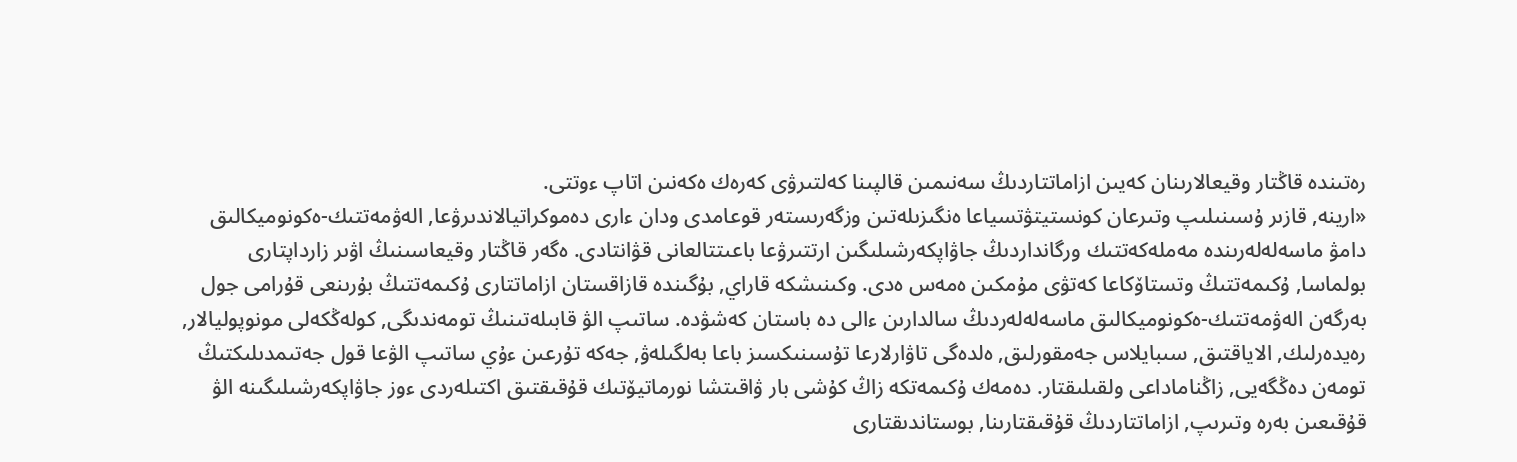رەتىندە قاڭتار وقيعالارىنان كەيىن ازاماتتاردىڭ سەنىمىن قالپىنا كەلتىرۋى كەرەك ەكەنىن اتاپ ءوتتى.
«ارينە, قازىر ۇسىنىلىپ وتىرعان كونستيتۋتسياعا ەنگىزىلەتىن وزگەرىستەر قوعامدى ودان ءارى دەموكراتيالاندىرۋعا, الەۋمەتتىك-ەكونوميكالىق دامۋ ماسەلەلەرىندە مەملەكەتتىك ورگانداردىڭ جاۋاپكەرشىلىگىن ارتتىرۋعا باعىتتالعانى قۋانتادى. ەگەر قاڭتار وقيعاسىنىڭ اۋىر زارداپتارى بولماسا, ۇكىمەتتىڭ وتستاۆكاعا كەتۋى مۇمكىن ەمەس ەدى. وكىنىشكە قاراي, بۇگىندە قازاقستان ازاماتتارى ۇكىمەتتىڭ بۇرىنعى قۇرامى جول بەرگەن الەۋمەتتىك-ەكونوميكالىق ماسەلەلەردىڭ سالدارىن ءالى دە باستان كەشۋدە. ساتىپ الۋ قابىلەتىنىڭ تومەندىگى, كولەڭكەلى مونوپوليالار, رەيدەرلىك, الاياقتىق, سىبايلاس جەمقورلىق, ەلدەگى تاۋارلارعا تۇسىنىكسىز باعا بەلگىلەۋ, جەكە تۇرعىن ءۇي ساتىپ الۋعا قول جەتىمدىلىكتىڭ تومەن دەڭگەيى, زاڭناماداعى ولقىلىقتار. دەمەك ۇكىمەتكە زاڭ كۇشى بار ۋاقىتشا نورماتيۆتىك قۇقىقتىق اكتىلەردى ءوز جاۋاپكەرشىلىگىنە الۋ قۇقىعىن بەرە وتىرىپ, ازاماتتاردىڭ قۇقىقتارىنا, بوستاندىقتارى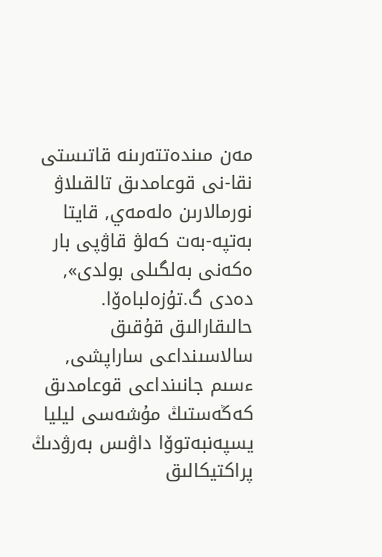مەن مىندەتتەرىنە قاتىستى نقا-نى قوعامدىق تالقىلاۋ نورمالارىن ەلەمەي, قايتا بەتپە-بەت كەلۋ قاۋپى بار ەكەنى بەلگىلى بولدى», دەدى گ.تۇزەلباەۆا.
حالىقارالىق قۇقىق سالاسىنداعى ساراپشى, ءسىم جانىنداعى قوعامدىق كەڭەستىڭ مۇشەسى ليليا يسپەنبەتوۆا داۋىس بەرۋدىڭ پراكتيكالىق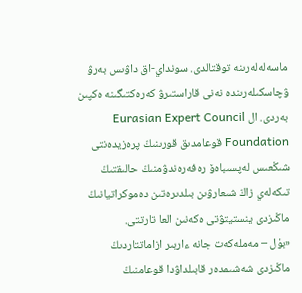ماسەلەلەرىنە توقتالدى. سونداي-اق داۋىس بەرۋ ۋچاسكىلەرىندە نەنى قاراستىرۋ كەرەكتىگىنە ەكپىن بەردى. ال Eurasian Expert Council Foundation قوعامدىق قورىنىڭ پرەزيدەنتى شىڭعىس لەپسىباەۆ رەفەرەندۋمنىڭ حالىقتىڭ تىكەلەي زاڭ شىعارۋىن بىلدىرەتىن دەموكراتيانىڭ ماڭىزدى ينستيتۋتى ەكەنىن العا تارتتى.
«بۇل – مەملەكەت جانە ءاربىر ازاماتتاردىڭ ماڭىزدى شەشىمدەر قابىلداۋدا قوعامنىڭ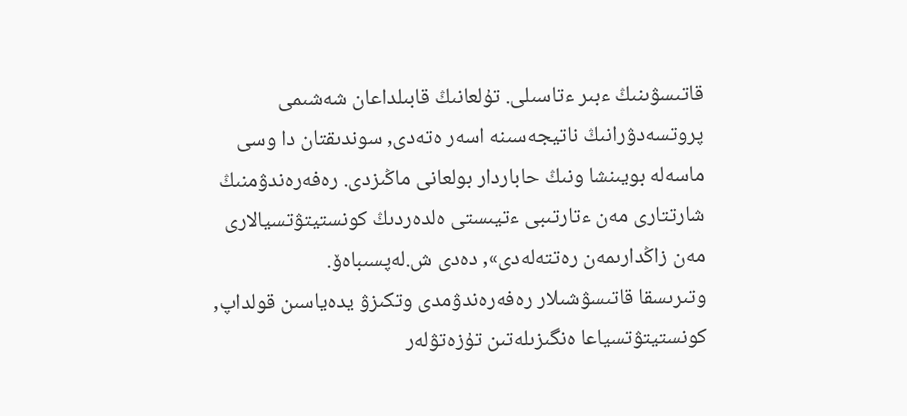قاتىسۋىنىڭ ءبىر ءتاسىلى. تۇلعانىڭ قابىلداعان شەشىمى پروتسەدۋرانىڭ ناتيجەسىنە اسەر ەتەدى, سوندىقتان دا وسى ماسەلە بويىنشا ونىڭ حاباردار بولعانى ماڭىزدى. رەفەرەندۋمنىڭ شارتتارى مەن ءتارتىبى ءتيىستى ەلدەردىڭ كونستيتۋتسيالارى مەن زاڭدارىمەن رەتتەلەدى», دەدى ش.لەپسىباەۆ.
وتىرىسقا قاتىسۋشىلار رەفەرەندۋمدى وتكىزۋ يدەياسىن قولداپ, كونستيتۋتسياعا ەنگىزىلەتىن تۇزەتۋلەر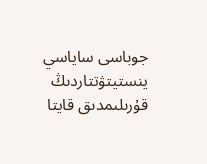جوباسى ساياسي ينستيتۋتتاردىڭ قۇرىلىمدىق قايتا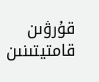قۇرۋىن قامتيتىنىن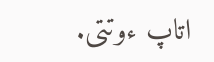اتاپ ءوتتى.